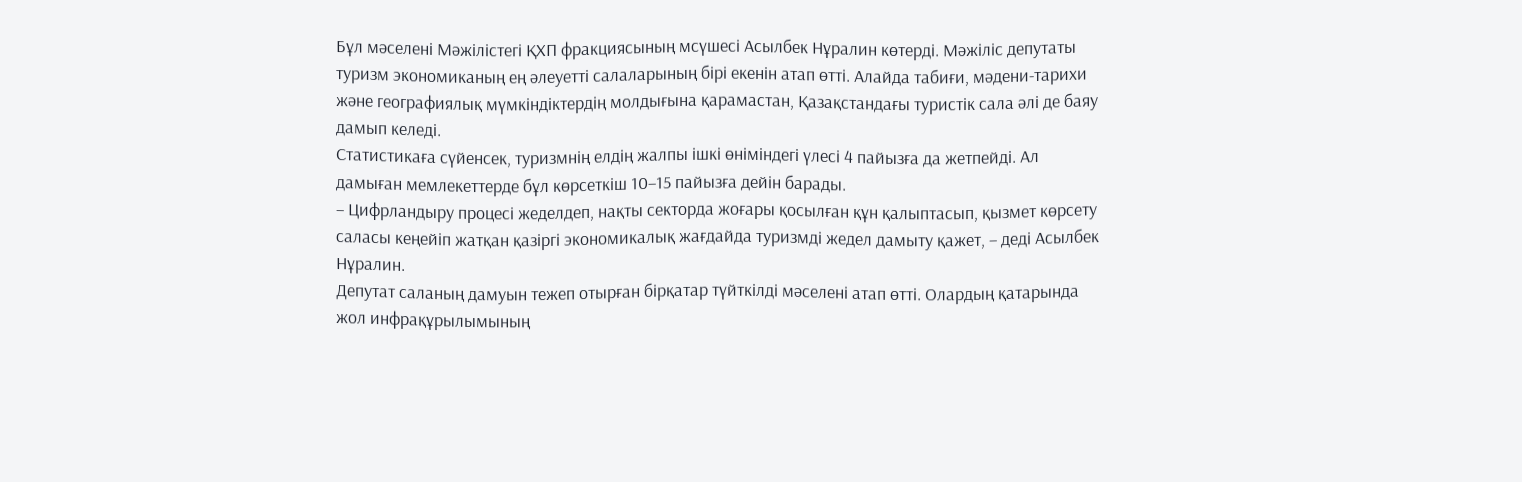Бұл мәселені Мәжілістегі ҚХП фракциясының мсүшесі Асылбек Нұралин көтерді. Мәжіліс депутаты туризм экономиканың ең әлеуетті салаларының бірі екенін атап өтті. Алайда табиғи, мәдени-тарихи және географиялық мүмкіндіктердің молдығына қарамастан, Қазақстандағы туристік сала әлі де баяу дамып келеді.
Статистикаға сүйенсек, туризмнің елдің жалпы ішкі өніміндегі үлесі 4 пайызға да жетпейді. Ал дамыған мемлекеттерде бұл көрсеткіш 10–15 пайызға дейін барады.
– Цифрландыру процесі жеделдеп, нақты секторда жоғары қосылған құн қалыптасып, қызмет көрсету саласы кеңейіп жатқан қазіргі экономикалық жағдайда туризмді жедел дамыту қажет, – деді Асылбек Нұралин.
Депутат саланың дамуын тежеп отырған бірқатар түйткілді мәселені атап өтті. Олардың қатарында жол инфрақұрылымының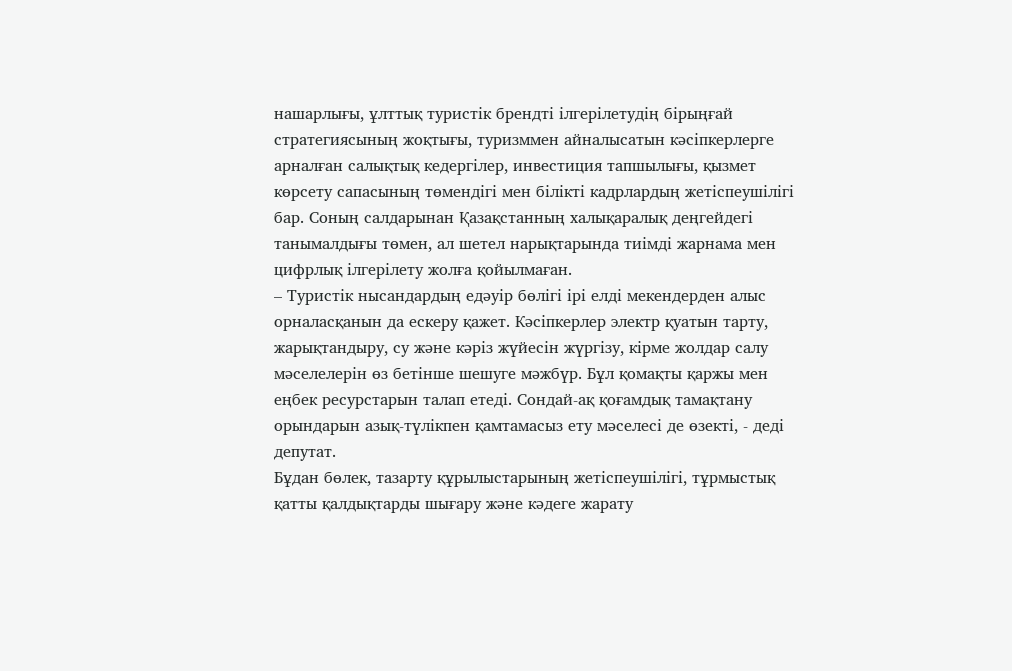нашарлығы, ұлттық туристік брендті ілгерілетудің бірыңғай стратегиясының жоқтығы, туризммен айналысатын кәсіпкерлерге арналған салықтық кедергілер, инвестиция тапшылығы, қызмет көрсету сапасының төмендігі мен білікті кадрлардың жетіспеушілігі бар. Соның салдарынан Қазақстанның халықаралық деңгейдегі танымалдығы төмен, ал шетел нарықтарында тиімді жарнама мен цифрлық ілгерілету жолға қойылмаған.
– Туристік нысандардың едәуір бөлігі ірі елді мекендерден алыс орналасқанын да ескеру қажет. Кәсіпкерлер электр қуатын тарту, жарықтандыру, су және кәріз жүйесін жүргізу, кірме жолдар салу мәселелерін өз бетінше шешуге мәжбүр. Бұл қомақты қаржы мен еңбек ресурстарын талап етеді. Сондай-ақ қоғамдық тамақтану орындарын азық-түлікпен қамтамасыз ету мәселесі де өзекті, - деді депутат.
Бұдан бөлек, тазарту құрылыстарының жетіспеушілігі, тұрмыстық қатты қалдықтарды шығару және кәдеге жарату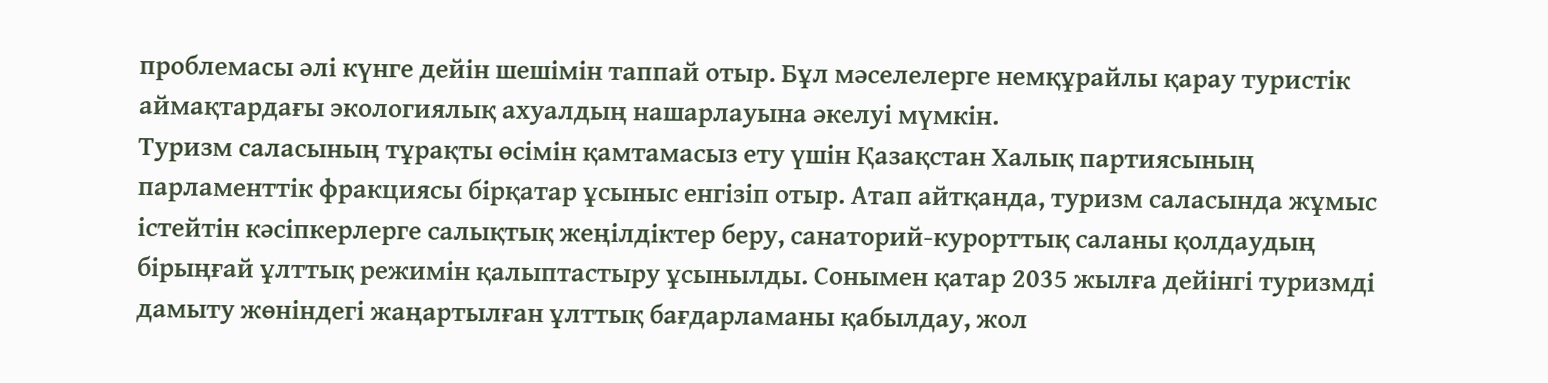проблемасы әлі күнге дейін шешімін таппай отыр. Бұл мәселелерге немқұрайлы қарау туристік аймақтардағы экологиялық ахуалдың нашарлауына әкелуі мүмкін.
Туризм саласының тұрақты өсімін қамтамасыз ету үшін Қазақстан Халық партиясының парламенттік фракциясы бірқатар ұсыныс енгізіп отыр. Атап айтқанда, туризм саласында жұмыс істейтін кәсіпкерлерге салықтық жеңілдіктер беру, санаторий-курорттық саланы қолдаудың бірыңғай ұлттық режимін қалыптастыру ұсынылды. Сонымен қатар 2035 жылға дейінгі туризмді дамыту жөніндегі жаңартылған ұлттық бағдарламаны қабылдау, жол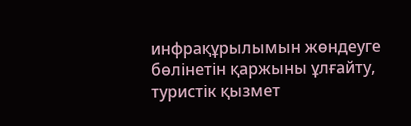инфрақұрылымын жөндеуге бөлінетін қаржыны ұлғайту, туристік қызмет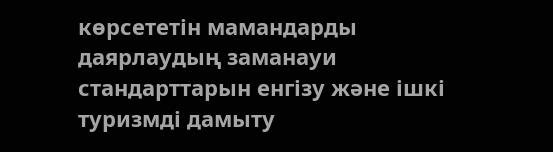көрсететін мамандарды даярлаудың заманауи стандарттарын енгізу және ішкі туризмді дамыту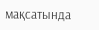мақсатында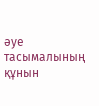әуе тасымалының құнын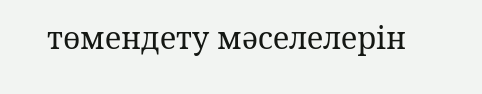төмендету мәселелерін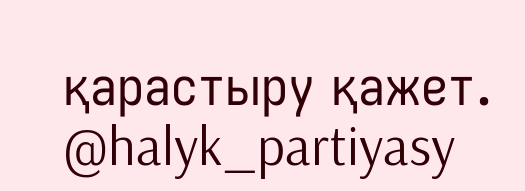қарастыру қажет.
@halyk_partiyasy